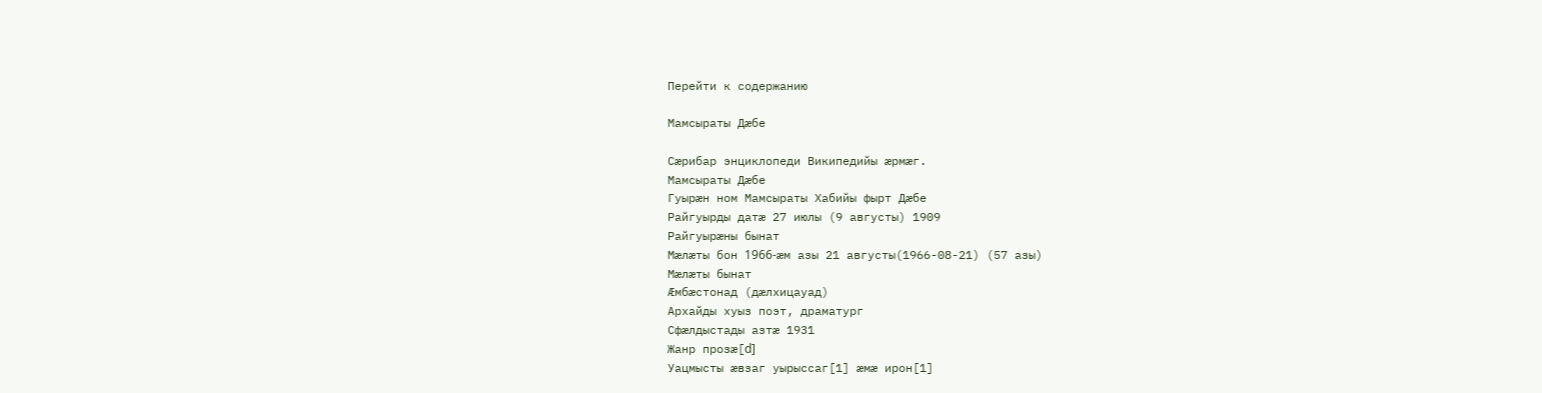Перейти к содержанию

Мамсыраты Дæбе

Сæрибар энциклопеди Википедийы æрмæг.
Мамсыраты Дæбе
Гуырæн ном Мамсыраты Хабийы фырт Дæбе
Райгуырды датæ 27 июлы (9 августы) 1909
Райгуырæны бынат
Мæлæты бон 1966-æм азы 21 августы(1966-08-21) (57 азы)
Мæлæты бынат
Æмбæстонад (дæлхицауад)
Архайды хуыз поэт, драматург
Сфæлдыстады азтæ 1931
Жанр прозæ[d]
Уацмысты æвзаг уырыссаг[1] æмæ ирон[1]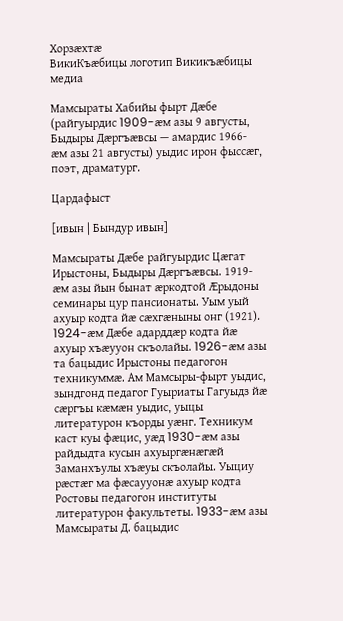Хорзæхтæ
ВикиКъæбицы логотип Викикъæбицы медиа

Мамсыраты Хабийы фырт Дæбе (райгуырдис 1909-æм азы 9 августы, Быдыры Дæргъæвсы — амардис 1966-æм азы 21 августы) уыдис ирон фыссæг, поэт, драматург.

Цардафыст

[ивын | Бындур ивын]

Мамсыраты Дæбе райгуырдис Цæгат Ирыстоны, Быдыры Дæргъæвсы. 1919-æм азы йын бынат æркодтой Æрыдоны семинары цур пансионаты. Уым уый ахуыр кодта йæ сæхгæныны онг (1921). 1924-æм Дæбе адарддæр кодта йæ ахуыр хъæууон скъолайы. 1926-æм азы та бацыдис Ирыстоны педагогон техникуммæ. Ам Мамсыры-фырт уыдис, зындгонд педагог Гуыриаты Гагуыдз йæ сæргъы кæмæн уыдис, уыцы литературон къорды уæнг. Техникум каст куы фæцис, уæд 1930-æм азы райдыдта кусын ахуыргæнæгæй Заманхъулы хъæуы скъолайы. Уыциу рæстæг ма фæсаууонæ ахуыр кодта Ростовы педагогон институты литературон факультеты. 1933-æм азы Мамсыраты Д. бацыдис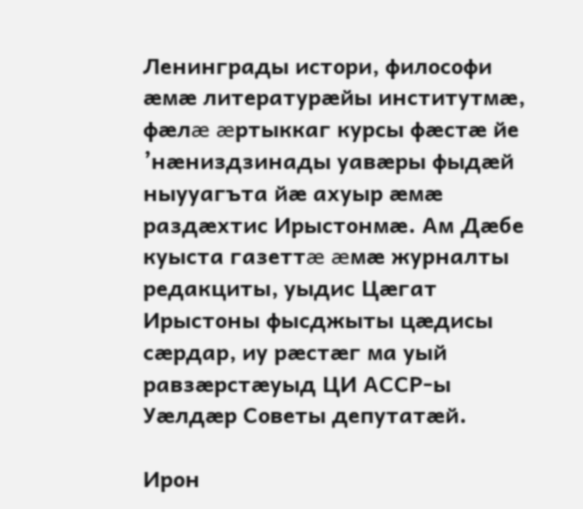Ленинграды истори, философи æмæ литературæйы институтмæ, фæлæ æртыккаг курсы фæстæ йе ’нæниздзинады уавæры фыдæй ныууагъта йæ ахуыр æмæ раздæхтис Ирыстонмæ. Ам Дæбе куыста газеттæ æмæ журналты редакциты, уыдис Цæгат Ирыстоны фысджыты цæдисы сæрдар, иу рæстæг ма уый равзæрстæуыд ЦИ АССР-ы Уæлдæр Советы депутатæй.

Ирон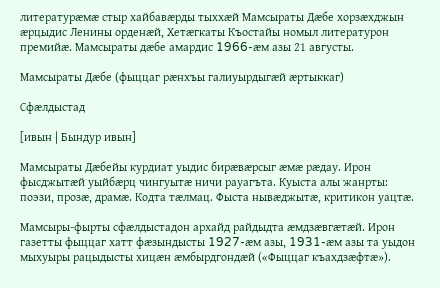литературæмæ стыр хайбавæрды тыххæй Мамсыраты Дæбе хорзæхджын æрцыдис Ленины орденæй, Хетæгкаты Къостайы номыл литературон премийæ. Мамсыраты дæбе амардис 1966-æм азы 21 августы.

Мамсыраты Дæбе (фыццаг рæнхъы галиуырдыгæй æртыккаг)

Сфæлдыстад

[ивын | Бындур ивын]

Мамсыраты Дæбейы курдиат уыдис бирæвæрсыг æмæ рæдау. Ирон фысджытæй уыйбæрц чингуытæ ничи рауагъта. Куыста алы жанрты: поэзи, прозæ, драмæ. Кодта тæлмац. Фыста нывæджытæ, критикон уацтæ.

Мамсыры-фырты сфæлдыстадон архайд райдыдта æмдзæвгæтæй. Ирон газетты фыццаг хатт фæзындысты 1927-æм азы, 1931-æм азы та уыдон мыхуыры рацыдысты хицæн æмбырдгондæй («Фыццаг къахдзæфтæ»).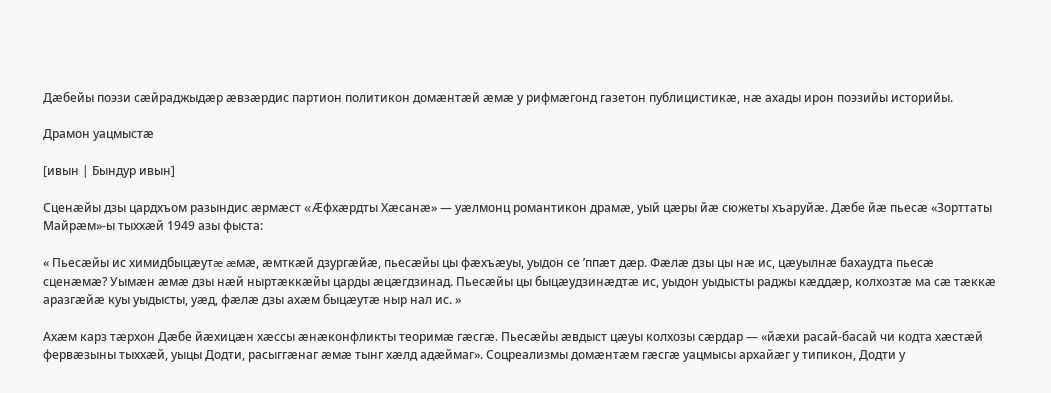Дæбейы поэзи сæйраджыдæр æвзæрдис партион политикон домæнтæй æмæ у рифмæгонд газетон публицистикæ, нæ ахады ирон поэзийы историйы.

Драмон уацмыстæ

[ивын | Бындур ивын]

Сценæйы дзы цардхъом разындис æрмæст «Æфхæрдты Хæсанæ» — уæлмонц романтикон драмæ, уый цæры йæ сюжеты хъаруйæ. Дæбе йæ пьесæ «Зорттаты Майрæм»-ы тыххæй 1949 азы фыста:

« Пьесæйы ис химидбыцæутæ æмæ, æмткæй дзургæйæ, пьесæйы цы фæхъæуы, уыдон се ’ппæт дæр. Фæлæ дзы цы нæ ис, цæуылнæ бахаудта пьесæ сценæмæ? Уымæн æмæ дзы нæй ныртæккæйы царды æцæгдзинад. Пьесæйы цы быцæудзинæдтæ ис, уыдон уыдысты раджы кæддæр, колхозтæ ма сæ тæккæ аразгæйæ куы уыдысты, уæд, фæлæ дзы ахæм быцæутæ ныр нал ис. »

Ахæм карз тæрхон Дæбе йæхицæн хæссы æнæконфликты теоримæ гæсгæ. Пьесæйы æвдыст цæуы колхозы сæрдар — «йæхи расай-басай чи кодта хæстæй фервæзыны тыххæй, уыцы Додти, расыггæнаг æмæ тынг хæлд адæймаг». Соцреализмы домæнтæм гæсгæ уацмысы архайæг у типикон, Додти у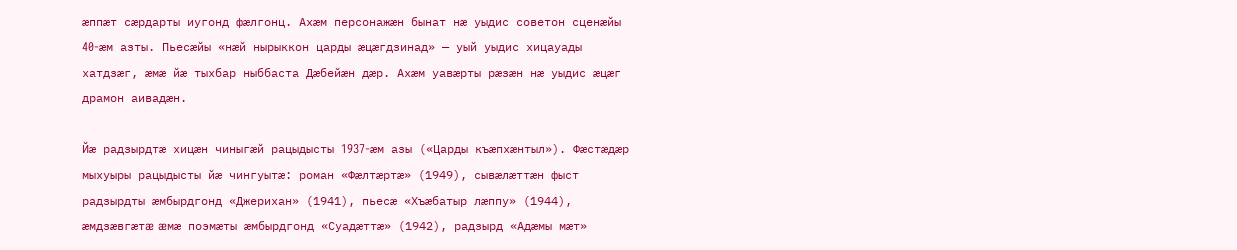æппæт сæрдарты иугонд фæлгонц. Ахæм персонажæн бынат нæ уыдис советон сценæйы 40-æм азты. Пьесæйы «нæй нырыккон царды æцæгдзинад» — уый уыдис хицауады хатдзæг, æмæ йæ тыхбар ныббаста Дæбейæн дæр. Ахæм уавæрты рæзæн нæ уыдис æцæг драмон аивадæн.

Йæ радзырдтæ хицæн чиныгæй рацыдысты 1937-æм азы («Царды къæпхæнтыл»). Фæстæдæр мыхуыры рацыдысты йæ чингуытæ: роман «Фæлтæртæ» (1949), сывæлæттæн фыст радзырдты æмбырдгонд «Джерихан» (1941), пьесæ «Хъæбатыр лæппу» (1944), æмдзæвгæтæ æмæ поэмæты æмбырдгонд «Суадæттæ» (1942), радзырд «Адæмы мæт»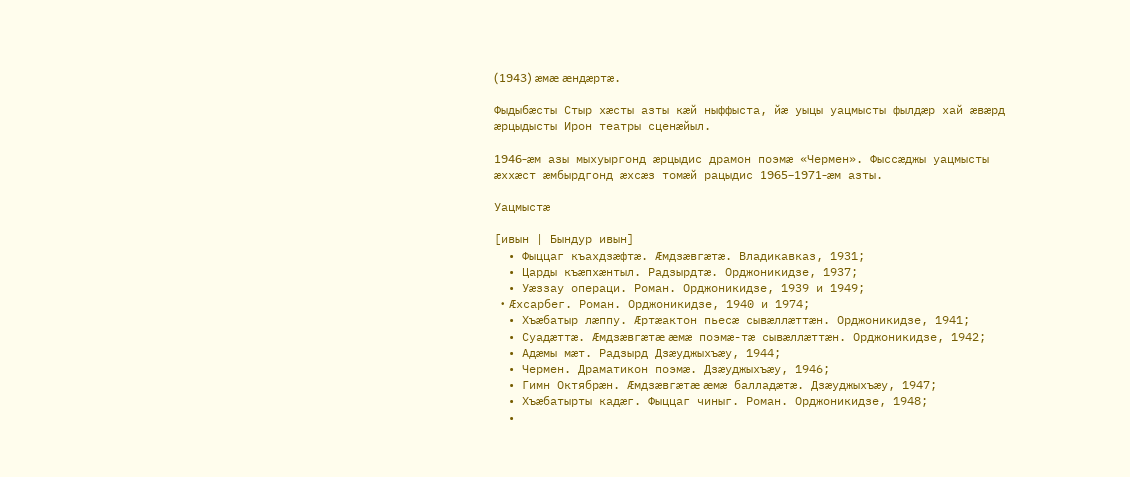(1943) æмæ æндæртæ.

Фыдыбæсты Стыр хæсты азты кæй ныффыста, йæ уыцы уацмысты фылдæр хай æвæрд æрцыдысты Ирон театры сценæйыл.

1946-æм азы мыхуыргонд æрцыдис драмон поэмæ «Чермен». Фыссæджы уацмысты æххæст æмбырдгонд æхсæз томæй рацыдис 1965–1971-æм азты.

Уацмыстæ

[ивын | Бындур ивын]
  • Фыццаг къахдзæфтæ. Æмдзæвгæтæ. Владикавказ, 1931;
  • Царды къæпхæнтыл. Радзырдтæ. Орджоникидзе, 1937;
  • Уæззау операци. Роман. Орджоникидзе, 1939 и 1949;
  • Æхсарбег. Роман. Орджоникидзе, 1940 и 1974;
  • Хъæбатыр лæппу. Æртæактон пьесæ сывæллæттæн. Орджоникидзе, 1941;
  • Суадæттæ. Æмдзæвгæтæ æмæ поэмæ-тæ сывæллæттæн. Орджоникидзе, 1942;
  • Адæмы мæт. Радзырд Дзæуджыхъæу, 1944;
  • Чермен. Драматикон поэмæ. Дзæуджыхъæу, 1946;
  • Гимн Октябрæн. Æмдзæвгæтæ æмæ балладæтæ. Дзæуджыхъæу, 1947;
  • Хъæбатырты кадæг. Фыццаг чиныг. Роман. Орджоникидзе, 1948;
  •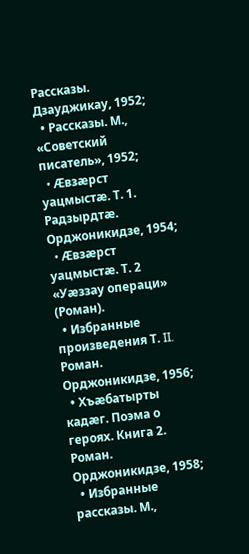Рассказы. Дзауджикау, 1952;
  • Рассказы. М., «Советский писатель», 1952;
  • Æвзæрст уацмыстæ. Т. 1. Радзырдтæ. Орджоникидзе, 1954;
  • Æвзæрст уацмыстæ. Т. 2 «Уæззау операци» (Роман).
  • Избранные произведения Т. II. Роман. Орджоникидзе, 1956;
  • Хъæбатырты кадæг. Поэма о героях. Книга 2. Роман. Орджоникидзе, 1958;
  • Избранные рассказы. М.,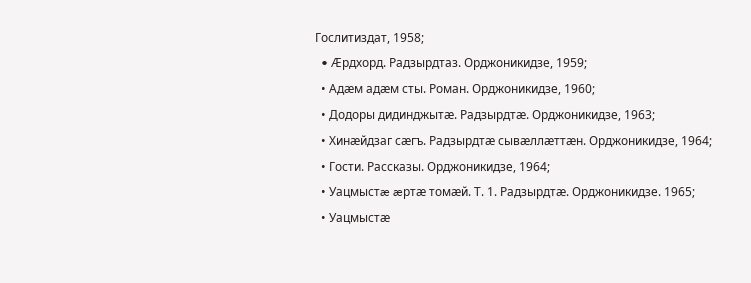Гослитиздат, 1958;
  • Æрдхорд. Радзырдтаз. Орджоникидзе, 1959;
  • Адæм адæм сты. Роман. Орджоникидзе, 1960;
  • Додоры дидинджытæ. Радзырдтæ. Орджоникидзе, 1963;
  • Хинæйдзаг сæгъ. Радзырдтæ сывæллæттæн. Орджоникидзе, 1964;
  • Гости. Рассказы. Орджоникидзе, 1964;
  • Уацмыстæ æртæ томæй. Т. 1. Радзырдтæ. Орджоникидзе. 1965;
  • Уацмыстæ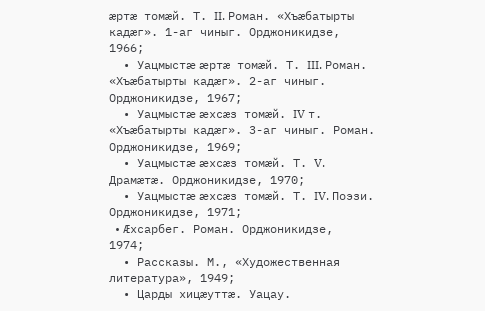æртæ томæй. Т. II. Роман. «Хъæбатырты кадæг». 1-аг чиныг. Орджоникидзе, 1966;
  • Уацмыстæ æртæ томæй. Т. III. Роман. «Хъæбатырты кадæг». 2-аг чиныг. Орджоникидзе, 1967;
  • Уацмыстæ æхсæз томæй. IV т. «Хъæбатырты кадæг». 3-аг чиныг. Роман. Орджоникидзе, 1969;
  • Уацмыстæ æхсæз томæй. Т. V. Драмæтæ. Орджоникидзе, 1970;
  • Уацмыстæ æхсæз томæй. Т. IV. Поэзи. Орджоникидзе, 1971;
  • Æхсарбег. Роман. Орджоникидзе, 1974;
  • Рассказы. М., «Художественная литература», 1949;
  • Царды хицæуттæ. Уацау.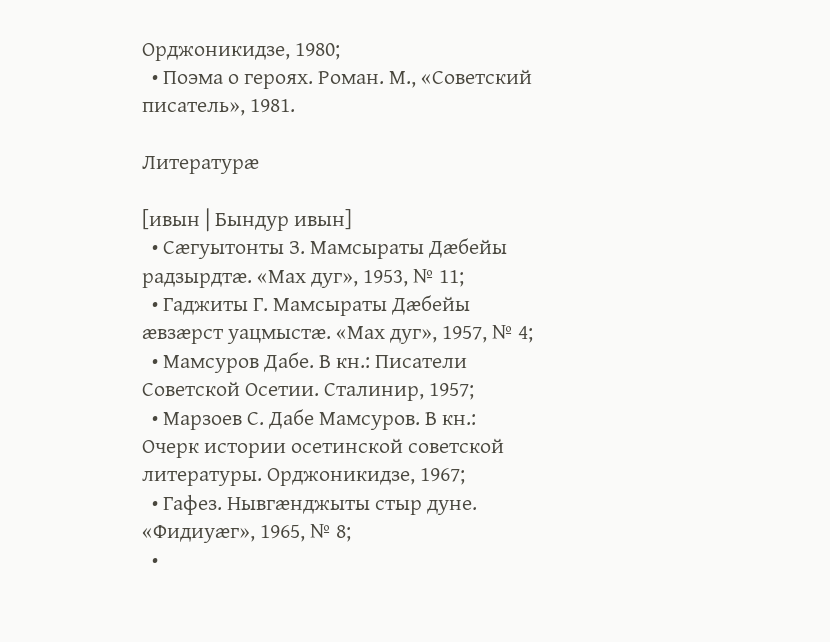Орджоникидзе, 1980;
  • Поэма о героях. Роман. М., «Советский писатель», 1981.

Литературæ

[ивын | Бындур ивын]
  • Сæгуытонты З. Мамсыраты Дæбейы радзырдтæ. «Мах дуг», 1953, № 11;
  • Гаджиты Г. Мамсыраты Дæбейы æвзæрст уацмыстæ. «Мах дуг», 1957, № 4;
  • Мамсуров Дабе. В кн.: Писатели Советской Осетии. Сталинир, 1957;
  • Марзоев С. Дабе Мамсуров. В кн.: Очерк истории осетинской советской литературы. Орджоникидзе, 1967;
  • Гафез. Нывгæнджыты стыр дуне. «Фидиуæг», 1965, № 8;
  •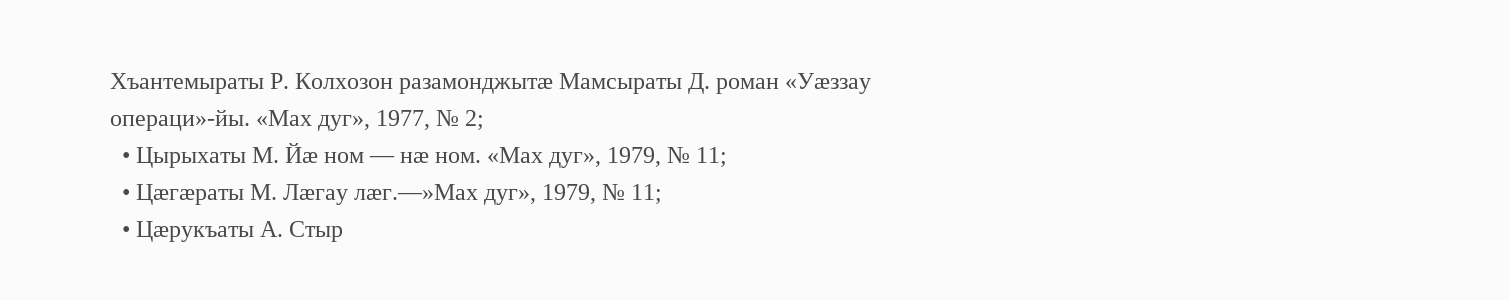Хъантемыраты Р. Колхозон разамонджытæ Мамсыраты Д. роман «Уæззау операци»-йы. «Мах дуг», 1977, № 2;
  • Цырыхаты М. Йæ ном — нæ ном. «Мах дуг», 1979, № 11;
  • Цæгæраты М. Лæгау лæг.—»Мах дуг», 1979, № 11;
  • Цæрукъаты А. Стыр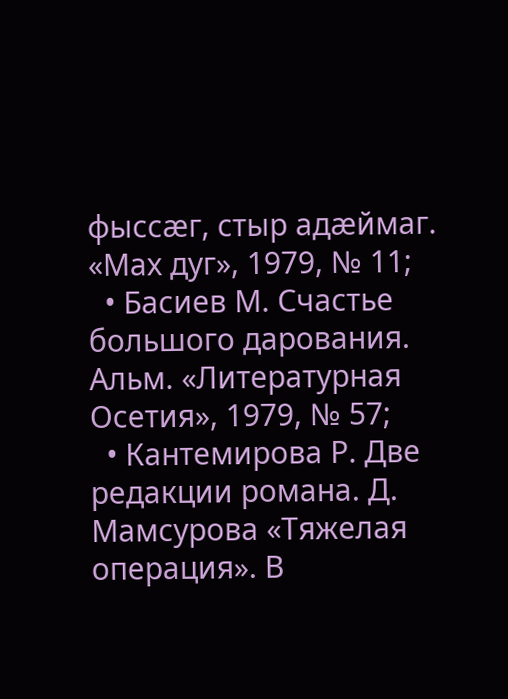фыссæг, стыр адæймаг. «Мах дуг», 1979, № 11;
  • Басиев М. Счастье большого дарования. Альм. «Литературная Осетия», 1979, № 57;
  • Кантемирова Р. Две редакции романа. Д. Мамсурова «Тяжелая операция». В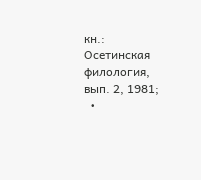кн.: Осетинская филология, вып. 2, 1981;
  •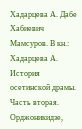Хадарцева А. Дабе Хабиевич Мамсуров. В кн.: Хадарцева А. История осетинской драмы. Часть вторая. Орджоникидзе,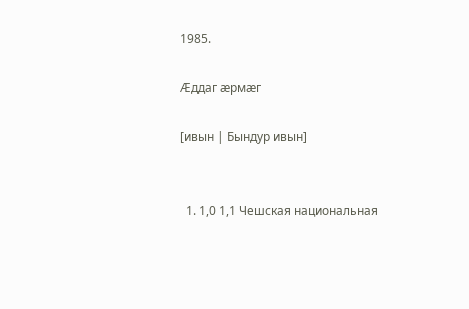1985.

Æддаг æрмæг

[ивын | Бындур ивын]


  1. 1,0 1,1 Чешская национальная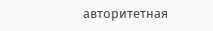авторитетная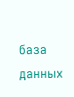база данных